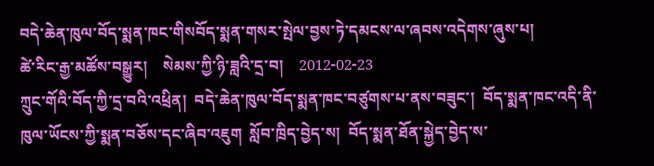བདེ་ཆེན་ཁུལ་བོད་སྨན་ཁང་གིསབོད་སྨན་གསར་སྤེལ་བྱས་ཏེ་དམངས་ལ་ཞབས་འདེགས་ཞུས་པ།
ཚེ་རིང་རྒྱ་མཚོས་བསྒྱུར།    སེམས་ཀྱི་ཉི་ཟླའི་དྲ་བ།    2012-02-23
ཀྲུང་གོའི་བོད་ཀྱི་དྲ་བའི་འཕྲིན།  བདེ་ཆེན་ཁུལ་བོད་སྨན་ཁང་བཙུགས་པ་ནས་བཟུང་།  བོད་སྨན་ཁང་འདི་ནི་ཁུལ་ཡོངས་ཀྱི་སྨན་བཅོས་དང་ཞིབ་འཇུག  སློབ་ཁྲིད་བྱེད་ས།  བོད་སྨན་ཐོན་སྐྱེད་བྱེད་ས་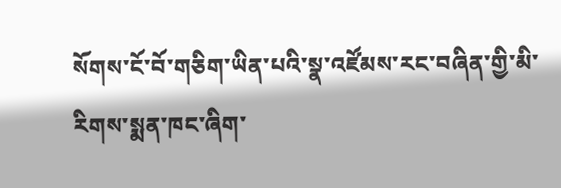སོགས་ངོ་བོ་གཅིག་ཡིན་པའི་སྣ་འཛོམས་རང་བཞིན་གྱི་མི་རིགས་སྨན་ཁང་ཞིག་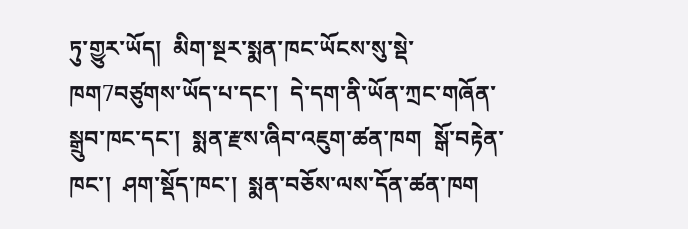ཏུ་གྱུར་ཡོད།  མིག་སྔར་སྨན་ཁང་ཡོངས་སུ་སྡེ་ཁག7བཙུགས་ཡོད་པ་དང་།  དེ་དག་ནི་ཡོན་ཀྲང་གཞོན་སྒྲུབ་ཁང་དང་།  སྨན་རྫས་ཞིབ་འཇུག་ཚན་ཁག  སྒོ་བརྟེན་ཁང་།  ཤག་སྡོད་ཁང་།  སྨན་བཅོས་ལས་དོན་ཚན་ཁག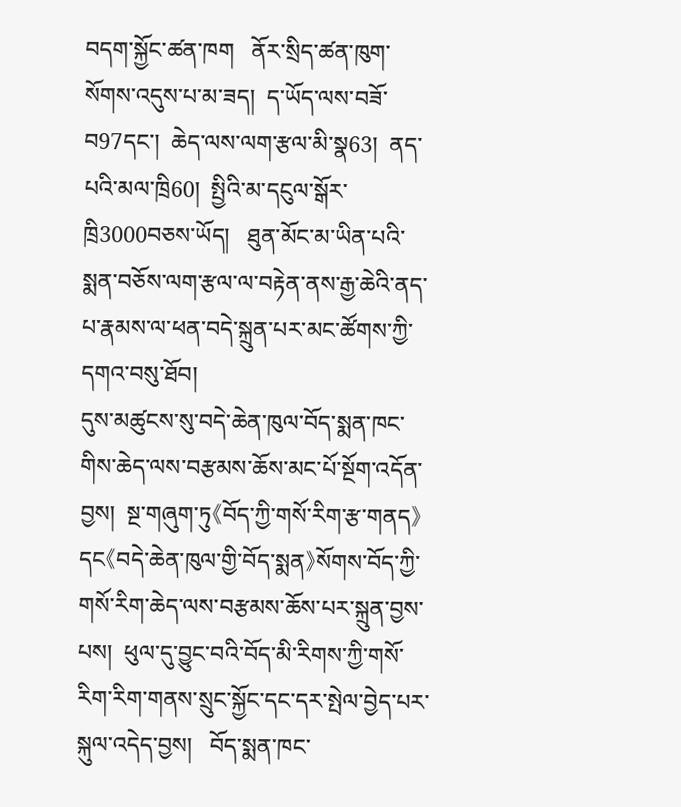བདག་སྐྱོང་ཚན་ཁག   ནོར་སྲིད་ཚན་ཁུག་སོགས་འདུས་པ་མ་ཟད།  ད་ཡོད་ལས་བཟོ་བ97དང་།  ཆེད་ལས་ལག་རྩལ་མི་སྣ63།  ནད་པའི་མལ་ཁྲི60།  སྤྱིའི་མ་དངུལ་སྒོར་ཁྲི3000བཅས་ཡོད།   ཐུན་མོང་མ་ཡིན་པའི་སྨན་བཅོས་ལག་རྩལ་ལ་བརྟེན་ནས་རྒྱ་ཆེའི་ནད་པ་རྣམས་ལ་ཕན་བདེ་སྐྲུན་པར་མང་ཚོགས་ཀྱི་དགའ་བསུ་ཐོབ།
དུས་མཚུངས་སུ་བདེ་ཆེན་ཁུལ་བོད་སྨན་ཁང་གིས་ཆེད་ལས་བརྩམས་ཆོས་མང་པོ་སྔོག་འདོན་བྱས།  སྔ་གཞུག་ཏུ《བོད་ཀྱི་གསོ་རིག་རྩ་གནད》དང《བདེ་ཆེན་ཁུལ་གྱི་བོད་སྨན》སོགས་བོད་ཀྱི་གསོ་རིག་ཆེད་ལས་བརྩམས་ཆོས་པར་སྐྲུན་བྱས་པས།  ཕུལ་དུ་བྱུང་བའི་བོད་མི་རིགས་ཀྱི་གསོ་རིག་རིག་གནས་སྲུང་སྐྱོང་དང་དར་སྤེལ་བྱེད་པར་སྐུལ་འདེད་བྱས།   བོད་སྨན་ཁང་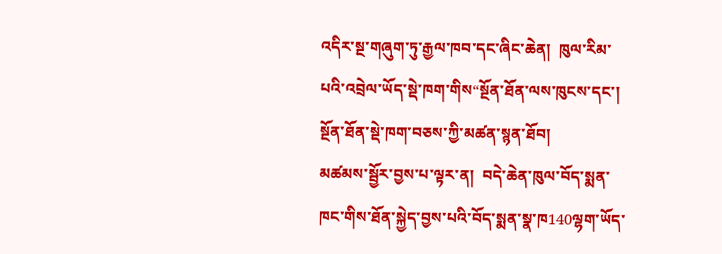འདིར་སྔ་གཞུག་ཏུ་རྒྱལ་ཁབ་དང་ཞིང་ཆེན།  ཁུལ་རིམ་པའི་འབྲེལ་ཡོད་སྡེ་ཁག་གིས“སྔོན་ཐོན་ལས་ཁུངས་དང་།  སྔོན་ཐོན་སྡེ་ཁག་བཅས་ཀྱི་མཚན་སྙན་ཐོབ།
མཚམས་སྦྱོར་བྱས་པ་ལྟར་ན།  བདེ་ཆེན་ཁུལ་བོད་སྨན་ཁང་གིས་ཐོན་སྐྱེད་བྱས་པའི་བོད་སྨན་སྣ་ཁ140ལྷག་ཡོད་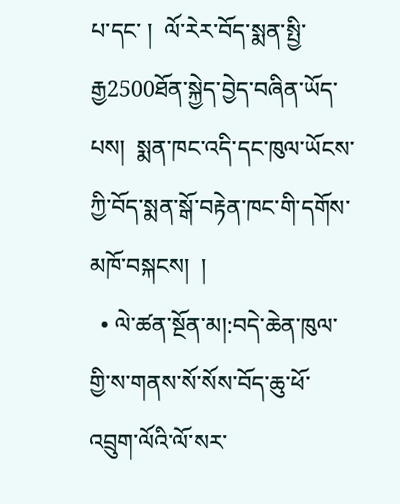པ་དང་ །  ལོ་རེར་བོད་སྨན་སྤྱི་རྒྱ2500ཐོན་སྐྱེད་བྱེད་བཞིན་ཡོད་པས།  སྨན་ཁང་འདི་དང་ཁུལ་ཡོངས་ཀྱི་བོད་སྨན་སྒོ་བརྟེན་ཁང་གི་དགོས་མཁོ་བསྐངས།  །
  • ལེ་ཚན་སྔོན་མ།:བདེ་ཆེན་ཁུལ་གྱི་ས་གནས་སོ་སོས་བོད་ཆུ་ཕོ་འབྲུག་ལོའི་ལོ་སར་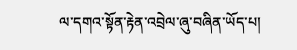ལ་དགའ་སྟོན་རྟེན་འབྲེལ་ཞུ་བཞིན་ཡོད་པ།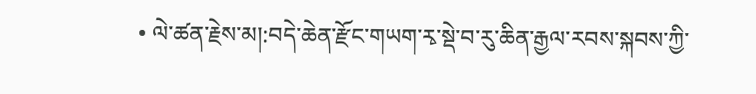• ལེ་ཚན་རྗེས་མ།:བདེ་ཆེན་རྫོང་གཡག་རྭ་སྡེ་བ་རུ་ཆིན་རྒྱལ་རབས་སྐབས་ཀྱི་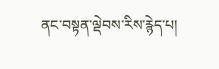ནང་བསྟན་ལྡེབས་རིས་རྙེད་པ།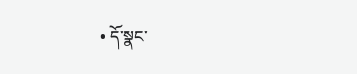• དོ་སྣང་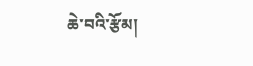ཆེ་བའི་རྩོམ།